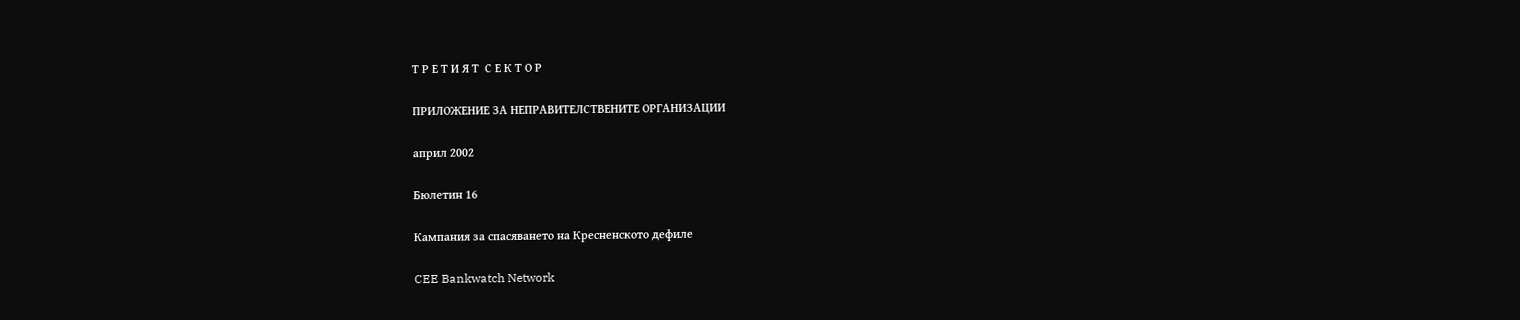Т Р Е Т И Я Т  С Е К Т О Р

ПРИЛОЖЕНИЕ ЗА НЕПРАВИТЕЛСТВЕНИТЕ ОРГАНИЗАЦИИ

април 2002

Бюлетин 16

Кампания за спасяването на Кресненското дефиле

CEE Bankwatch Network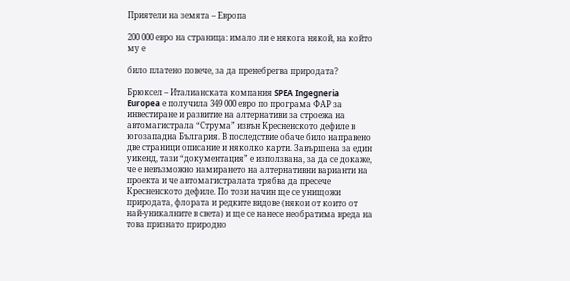Приятели на земята – Европа

200 000 евро на страница: имало ли е някога някой, на който му е

било платено повече, за да пренебрегва природата?

Брюксел – Италианската компания SPEA Ingegneria Europea е получила 349 000 евро по програма ФАР за инвестиране и развитие на алтернативи за строежа на автомагистрала “Струма” извън Кресненското дефиле в югозападна България. В последствие обаче било направено две страници описание и няколко карти. Завършена за един уикенд, тази “документация” е използвана, за да се докаже, че е невъзможно намирането на алтернативни варианти на проекта и че автомагистралата трябва да пресече Кресненското дефиле. По този начин ще се унищожи природата, флората и редките видове (някои от които от най-уникалните в света) и ще се нанесе необратима вреда на това признато природно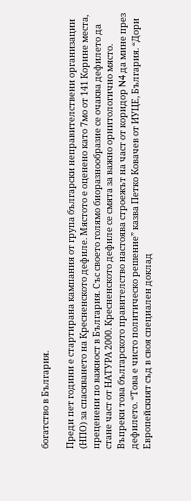богатство в България.

Преди пет години е стартирана кампания от група български неправителствени организации (НПО) за спасяването на Кресненското дефиле. Мястото е оценено като 7мо от 141 Корине места, преценени по важност в България. Със своето голямо биоразнообразие се очаква дефилето да стане част от НАТУРА 2000. Кресненското дефиле се смята за важно орнитологично място. Въпреки това българското правителство настоява строежът на част от коридор N4 да мине през дефилето. “Това е чисто политическо решение” казва Петко Ковачев от ИУЦЕ, България. “Дори Европейският съд в своя специален доклад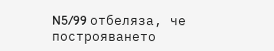N5/99 отбеляза, че построяването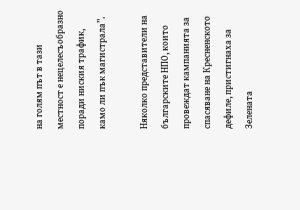на голям път в тази местност е нецелесъобразно поради ниския трафик, камо ли пък магистрала”.

Няколко представители на българските НПО, които провеждат кампанията за спасяване на Кресненското дефиле, пристигнаха за Зелената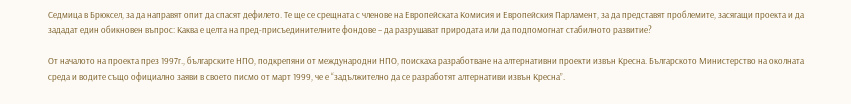Седмица в Брюксел, за да направят опит да спасят дефилето. Те ще се срещната с членове на Европейската Комисия и Европейския Парламент, за да представят проблемите, засягащи проекта и да зададат един обикновен въпрос: Каква е целта на пред-присъединителните фондове – да разрушават природата или да подпомогнат стабилното развитие?

От началото на проекта през 1997г., българските НПО, подкрепяни от международни НПО, поискаха разработване на алтернативни проекти извън Кресна. Българското Министерство на околната среда и водите също официално заяви в своето писмо от март 1999, че е “задължително да се разработят алтернативи извън Кресна”.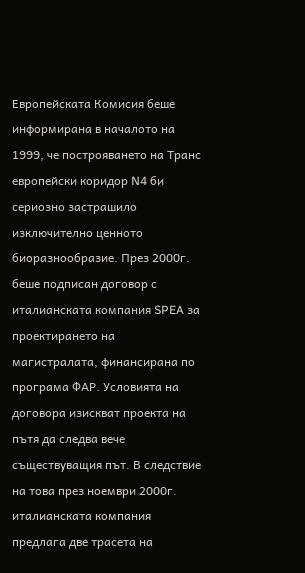Европейската Комисия беше информирана в началото на 1999, че построяването на Транс европейски коридор N4 би сериозно застрашило изключително ценното биоразнообразие. През 2000г. беше подписан договор с италианската компания SPEA за проектирането на магистралата, финансирана по програма ФАР. Условията на договора изискват проекта на пътя да следва вече съществуващия път. В следствие на това през ноември 2000г. италианската компания предлага две трасета на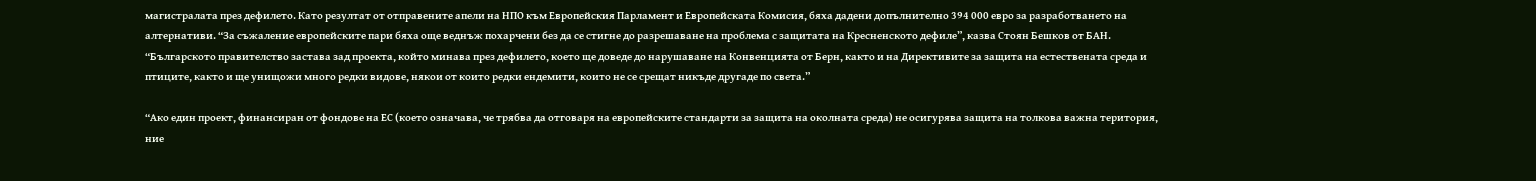магистралата през дефилето. Като резултат от отправените апели на НПО към Европейския Парламент и Европейската Комисия, бяха дадени допълнително 394 000 евро за разработването на алтернативи. “За съжаление европейските пари бяха още веднъж похарчени без да се стигне до разрешаване на проблема с защитата на Кресненското дефиле”, казва Стоян Бешков от БАН. “Българското правителство застава зад проекта, който минава през дефилето, което ще доведе до нарушаване на Конвенцията от Берн, както и на Директивите за защита на естествената среда и птиците, както и ще унищожи много редки видове, някои от които редки ендемити, които не се срещат никъде другаде по света.”

“Ако един проект, финансиран от фондове на ЕС (което означава, че трябва да отговаря на европейските стандарти за защита на околната среда) не осигурява защита на толкова важна територия, ние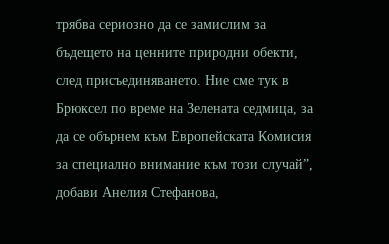трябва сериозно да се замислим за бъдещето на ценните природни обекти, след присъединяването. Ние сме тук в Брюксел по време на Зелената седмица, за да се обърнем към Европейската Комисия за специално внимание към този случай”, добави Анелия Стефанова,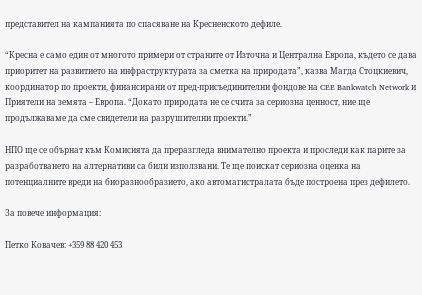представител на кампанията по спасяване на Кресненското дефиле.

“Кресна е само един от многото примери от страните от Източна и Централна Европа, където се дава приоритет на развитието на инфраструктурата за сметка на природата”, казва Магда Стоцкиевич, координатор по проекти, финансирани от пред-присъединителни фондове на CEE Bankwatch Network и Приятели на земята – Европа. “Докато природата не се счита за сериозна ценност, ние ще продължаваме да сме свидетели на разрушителни проекти.”

НПО ще се обърнат към Комисията да преразгледа внимателно проекта и проследи как парите за разработването на алтернативи са били използвани. Те ще поискат сериозна оценка на потенциалните вреди на биоразнообразието, ако автомагистралата бъде построена през дефилето.

За повече информация:

Петко Ковачев: +359 88 420 453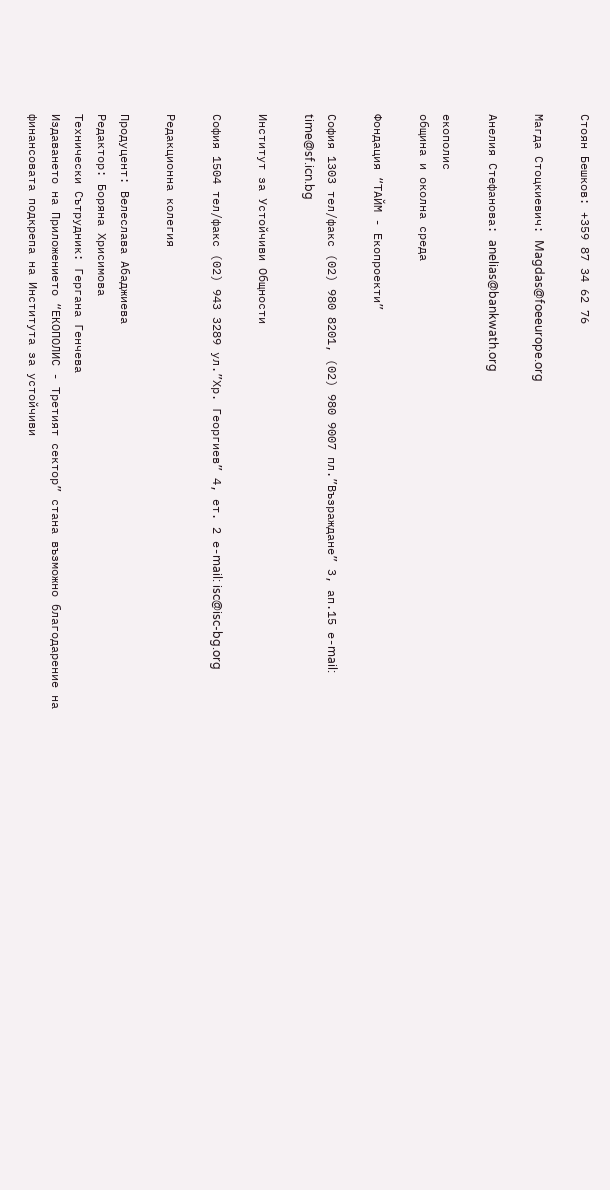Стоян Бешков: +359 87 34 62 76

Магда Стоцкиевич: Magdas@foeeurope.org

Анелия Стефанова: anelias@bankwath.org

екополис
община и околна среда

Фондация “ТАЙМ - Екопроекти”

София 1303 тел/факс (02) 980 8201, (02) 980 9007 пл.”Възраждане” 3, ап.15 е-mail: time@sf.icn.bg

Институт за Устойчиви Общности

София 1504 тел/факс (02) 943 3289 ул.”Хр. Георгиев” 4, ет. 2 е-mail: isc@isc-bg.org

Редакционна колегия

Продуцент: Велеслава Абаджиева
Редактор: Боряна Хрисимова
Технически Сътрудник: Гергана Генчева
Издаването на Приложението “ЕКОПОЛИС - Третият сектор” стана възможно благодарение на финансовата подкрепа на Института за устойчиви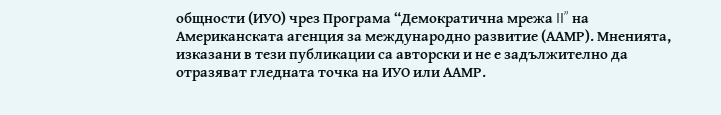общности (ИУО) чрез Програма “Демократична мрежа II” на Американската агенция за международно развитие (ААМР). Мненията, изказани в тези публикации са авторски и не е задължително да отразяват гледната точка на ИУО или ААМР.